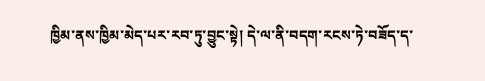ཁྱིམ་ནས་ཁྱིམ་མེད་པར་རབ་ཏུ་བྱུང་སྟེ། དེ་ལ་ནི་བདག་རངས་ཏེ་བཟོད་ད་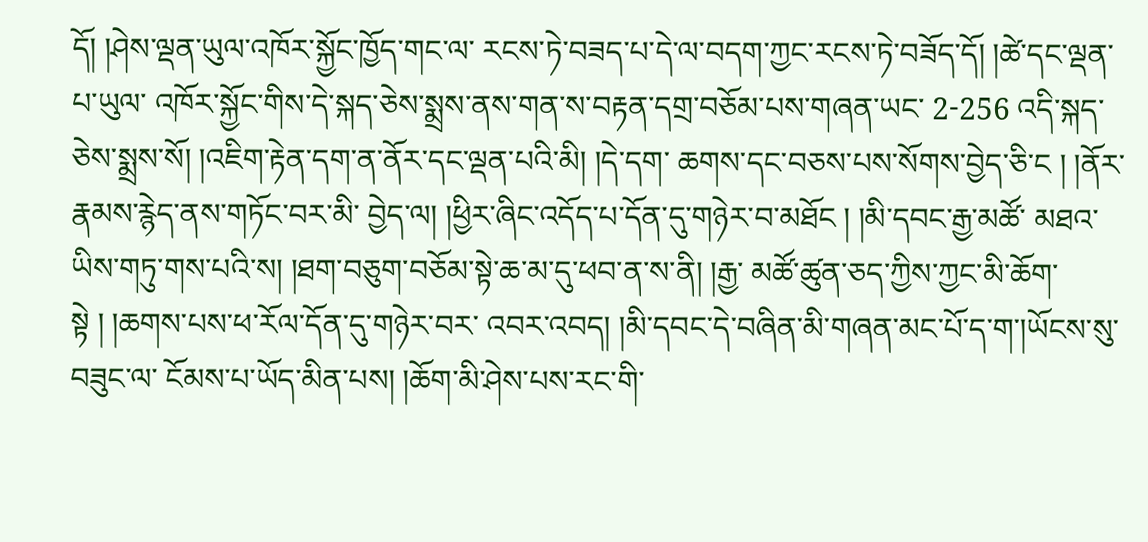དོ། །ཤེས་ལྡན་ཡུལ་འཁོར་སྐྱོང་ཁྱོད་གང་ལ་ རངས་ཏེ་བཟད་པ་དེ་ལ་བདག་ཀྱང་རངས་ཏེ་བཟོད་དོ། །ཚེ་དང་ལྡན་པ་ཡུལ་ འཁོར་སྐྱོང་གིས་དེ་སྐད་ཅེས་སྨྲས་ནས་གན་ས་བརྟན་དགྲ་བཅོམ་པས་གཞན་ཡང་ 2-256 འདི་སྐད་ཅེས་སྨྲས་སོ། །འཇིག་རྟེན་དག་ན་ནོར་དང་ལྡན་པའི་མི། །དེ་དག་ ཆགས་དང་བཅས་པས་སོགས་བྱེད་ཅི་ང ། །ནོར་རྣམས་རྙེད་ནས་གཏོང་བར་མི་ བྱེད་ལ། །ཕྱིར་ཞིང་འདོད་པ་དོན་དུ་གཉེར་བ་མཐོང ། །མི་དབང་རྒྱ་མཚོ་ མཐའ་ཡིས་གཏུ་གས་པའི་ས། །ཐག་བཅུག་བཅོམ་སྟེ་ཆ་མ་དུ་ཕབ་ན་ས་ནི། །རྒྱ་ མཚོ་ཚུན་ཅད་ཀྱིས་ཀྱང་མི་ཆོག་སྟེ ། །ཆགས་པས་ཕ་རོལ་དོན་དུ་གཉེར་བར་ འབར་འབད། །མི་དབང་དེ་བཞིན་མི་གཞན་མང་པོ་ད་ག་།ཡོངས་སུ་བཟུང་ལ་ ངོམས་པ་ཡོད་མིན་པས། །ཆོག་མི་ཤེས་པས་རང་གི་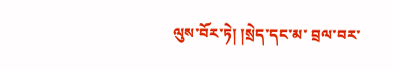ལུས་བོར་ཏེ། །སྲེད་དང་མ་ བྲལ་བར་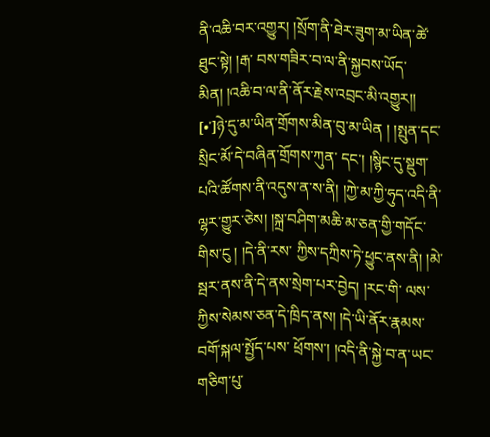ནི་འཆི་བར་འགྱུར། །སྲོག་ནི་ཐེར་ཟུག་མ་ཡིན་ཚེ་ཐུང་སྟེ། །རྒ་ བས་གཟིར་བ་ལ་ནི་སྐྱབས་ཡོད་མིན། །འཆི་བ་ལ་ནི་ནོར་རྗེས་འབྲང་མི་འགྱུར།། [•་]ཉེ་དུ་མ་ཡིན་གྲོགས་མིན་བུ་མ་ཡིན ། །སྤུན་དང་སྲིང་མོ་དེ་བཞིན་གྲོགས་ཀུན་ དང་། །སྙིང་དུ་སྡུག་པའི་ཚོགས་ནི་འདུས་ན་ས་ནི། །ཀྱེ་མ་ཀྱི་ཧུད་འདི་ནི་ ལྷར་གྱུར་ཅེས། །སྐྲ་བཤིག་མཆི་མ་ཅན་གྱི་གདོང་གིས་ངུ ། །དེ་ནི་རས་ ཀྱིས་དཀྲིས་ཏེ་ཕྱུང་ནས་ནི། །མེ་སྦར་ནས་ནི་དེ་ནས་སྲེག་པར་བྱེད། །རང་གི་ ལས་ཀྱིས་སེམས་ཅན་དེ་ཁྲིད་ནས། །དེ་ཡི་ནོར་རྣམས་བགོ་སྐལ་སྤྱོད་པས་ ཕྲོགས་། །འདི་ནི་སྐྱེ་བ་ན་ཡང་གཅིག་པུ་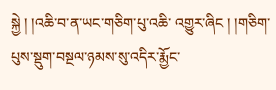སྐྱེ ། །འཆི་བ་ན་ཡང་གཅིག་པུ་འཆི་ འགྱུར་ཞིང ། །གཅིག་པུས་སྡུག་བསྔལ་ཉམས་སུ་འདིར་རྨྱོང་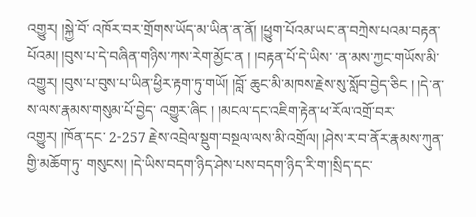འགྱུར། །སྐྱེ་བོ་ འཁོར་བར་གྲོགས་ཡོད་མ་ཡིན་ན་ནོ། །ཕྱུག་པོའམ་ཡང་ན་བཀྲེས་པའམ་བརྟན་ པོའམ། །བུས་པ་དེ་བཞིན་གཉིས་ཀས་རེག་མྱོང་ན ། །བརྟན་པོ་དེ་ཡིས་ ་ན་མས་ཀྱང་གཡོས་མི་འགྱུར། །བུས་པ་བུས་པ་ཡིན་ཕྱིར་རྟག་ཏུ་གཡོ། །བློ་ ཆུང་མི་མཁས་རྗེས་སུ་སློབ་བྱེད་ཅིང ། །དེ་ན་ས་ལས་རྣམས་གསུམ་པོ་བྱེད་ འགྱུར་ཞིང ། །མངལ་དང་འཇིག་རྟེན་ཕ་རོལ་འགྲོ་བར་འགྱུར། །ཁོན་དང་ 2-257 རྗེས་འབྲེལ་སྡུག་བསྔལ་ལས་མི་འགྲོལ། །ཤེས་ར་བ་ནོར་རྣམས་ཀུན་གྱི་མཆོག་ཏུ་ གསུངས། །དེ་ཡིས་བདག་ཉིད་ཤེས་པས་བདག་ཉིད་རི་ག་།སྲིད་དང་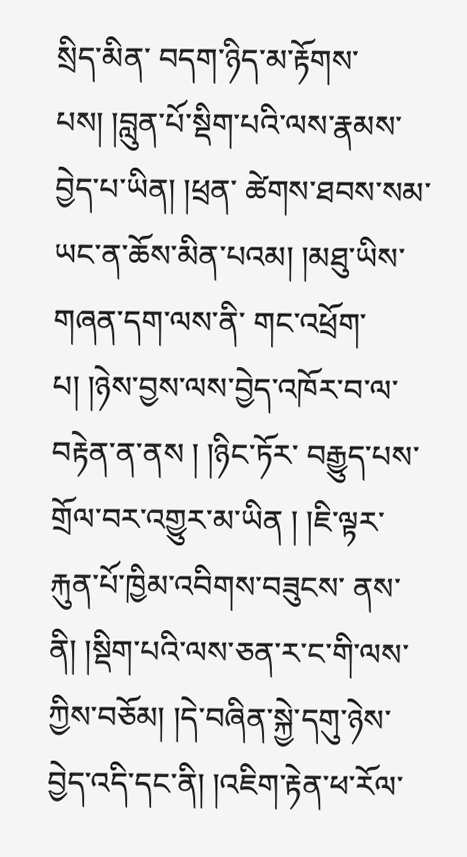སྲིད་མིན་ བདག་ཉིད་མ་རྟོགས་པས། །བླུན་པོ་སྡིག་པའི་ལས་རྣམས་བྱེད་པ་ཡིན། །ཕྲན་ ཚེགས་ཐབས་སམ་ཡང་ན་ཆོས་མིན་པའམ། །མཐུ་ཡིས་གཞན་དག་ལས་ནི་ གང་འཕྲོག་པ། །ཉེས་བྱས་ལས་བྱེད་འཁོར་བ་ལ་བརྟེན་ན་ནས ། །ཉིང་ཏོར་ བརྒྱུད་པས་གྲོལ་བར་འགྱུར་མ་ཡིན ། །ཇི་ལྟར་རྐུན་པོ་ཁྱིམ་འབིགས་བཟུངས་ ནས་ནི། །སྡིག་པའི་ལས་ཅན་ར་ང་གི་ལས་ཀྱིས་བཅོམ། །དེ་བཞིན་སྐྱེ་དགུ་ཉེས་ བྱེད་འདི་དང་ནི། །འཇིག་རྟེན་ཕ་རོལ་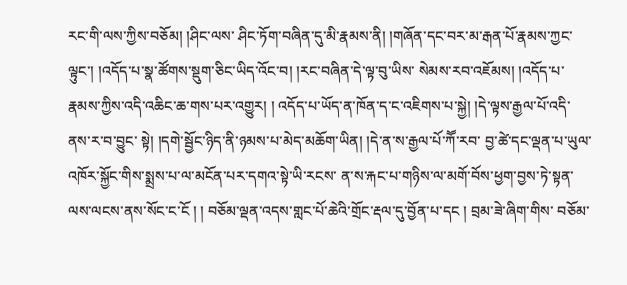རང་གི་ལས་ཀྱིས་བཅོམ། །ཤིང་ལས་ ཤིང་ཏོག་བཞིན་དུ་མི་རྣམས་ནི། །གཞོན་དང་བར་མ་རྒན་པོ་རྣམས་ཀྱང་ ལྟུང་། །འདོད་པ་སྣ་ཚོགས་སྡུག་ཅིང་ཡིད་འོང་བ། །རང་བཞིན་དེ་ལྟ་བུ་ཡིས་ སེམས་རབ་འཇོམས། །འདོད་པ་རྣམས་ཀྱིས་འདི་འཆིང་ཆ་གས་པར་འགྱུར། ། འདོད་པ་ཡོད་ན་ཁོན་ད་ང་འཇིགས་པ་སྐྱེ། །དེ་ལྟས་རྒྱལ་པོ་འདི་ནས་ར་བ་བྱུང་ སྟེ། །དགེ་སྦྱོང་ཉིད་ནི་ཉམས་པ་མེད་མཆོག་ཡིན། །དེ་ན་ས་རྒྱལ་པོ་ཀཽ་རབ་ བྱ་ཚེ་དང་ལྡན་པ་ཡུལ་འཁོར་སྐྱོང་གིས་སྨྲས་པ་ལ་མངོན་པར་དགའ་སྟེ་ཡི་རངས་ ན་ས་རྐང་པ་གཉིས་ལ་མགོ་བོས་ཕྱག་བྱས་ཏེ་སྟན་ལས་ལངས་ནས་སོང་ང་ངོ ། ། བཅོམ་ལྡན་འདས་གླང་པོ་ཆེའི་གྲོང་རྡལ་དུ་བྱོན་པ་དང ། བྲམ་ཟེ་ཞིག་གིས་ བཅོམ་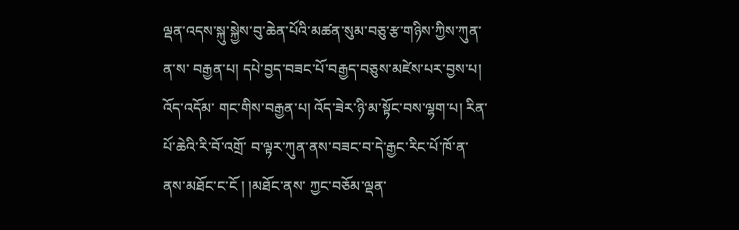ལྡན་འདས་སྐུ་སྐྱེས་བུ་ཆེན་པོའི་མཚན་སུམ་བཅུ་རྩ་གཉིས་ཀྱིས་ཀུན་ན་ས་ བརྒྱན་པ། དཔེ་བྱད་བཟང་པོ་བརྒྱད་བཅུས་མཛེས་པར་བྱས་པ། འོད་འདོམ་ གང་གིས་བརྒྱན་པ། འོད་ཟེར་ཉི་མ་སྟོང་བས་ལྷག་པ། རིན་པོ་ཆེའི་རི་བོ་འགྲོ་ བ་ལྟར་ཀུན་ནས་བཟང་བ་དེ་རྒྱང་རིང་པོ་ཁོ་ན་ནས་མཐོང་ང་ངོ ། །མཐོང་ནས་ ཀྱང་བཅོམ་ལྡན་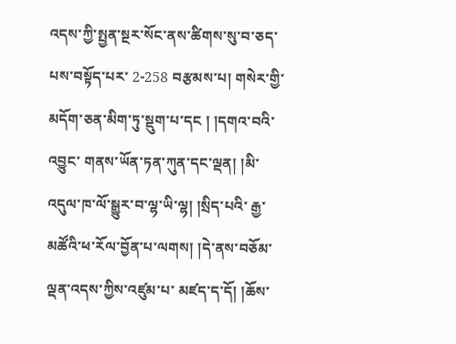འདས་ཀྱི་སྤྱན་སྔར་སོང་ནས་ཚིགས་སུ་བ་ཅད་པས་བསྟོད་པར་ 2-258 བརྩམས་པ། གསེར་གྱི་མདོག་ཅན་མིག་ཏུ་སྡུག་པ་དང ། །དགའ་བའི་འབྱུང་ གནས་ཡོན་ཏན་ཀུན་དང་ལྡན། །མི་འདུལ་ཁ་ལོ་སྒྱུར་བ་ལྷ་ཡི་ལྷ། །སྲིད་པའི་ རྒྱ་མཚོའི་ཕ་རོལ་བྱོན་པ་ལགས། །དེ་ནས་བཅོམ་ལྡན་འདས་ཀྱིས་འཛུམ་པ་ མཛད་ད་དོ། །ཆོས་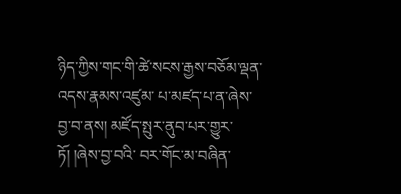ཉིད་ཀྱིས་གང་གི་ཚེ་སངས་རྒྱས་བཅོམ་ལྡན་འདས་རྣམས་འཛུམ་ པ་མཛད་པ་ན་ཞེས་བྱ་བ་ནས། མཛོད་སྤུར་ནུབ་པར་གྱུར་ཏོ། །ཞེས་བྱ་བའི་ བར་གོང་མ་བཞིན་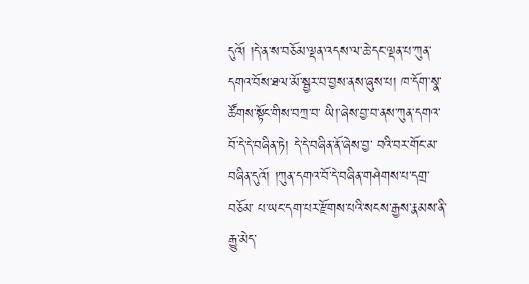དུའོ། །དེ་ན་ས་བཅོམ་ལྡན་འདས་ལ་ཆེ་དང་ལྡན་པ་ཀུན་ དགའ་བོས་ཐལ་མོ་སྦྱར་བ་བྱས་ནས་ཞུས་པ། ཁ་དོག་སྣ་ཚོགས་སྟོང་གིས་བཀྲ་བ་ ཡི།་ཞེས་བྱ་བ་ནས་ཀུན་དགའ་བོ་དེ་དེ་བཞིན་ཏེ། དེ་དེ་བཞིན་ནོ་ཞེས་བྱ་ བའི་བར་གོང་མ་བཞིན་དུའོ། །ཀུན་དགའ་བོ་དེ་བཞིན་གཤེགས་པ་དགྲ་བཅོམ་ པ་ཡང་དག་པར་རྫོགས་པའི་སངས་རྒྱས་རྣམས་ནི་རྒྱུ་མེད་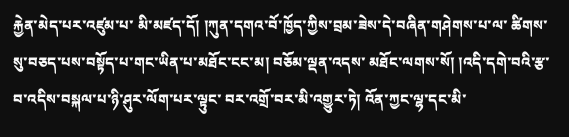རྐྱེན་མེད་པར་འཛུམ་པ་ མི་མཛད་དོ། །ཀུན་དགའ་བོ་ཁྱོད་ཀྱིས་བྲམ་ཟེས་དེ་བཞིན་གཤེགས་པ་ལ་ ཚིགས་སུ་བཅད་པས་བསྟོད་པ་གང་ཡིན་པ་མཐོང་ངང་མ། བཅོམ་ལྡན་འདས་ མཐོང་ལགས་སོ། །འདི་དགེ་བའི་རྩ་བ་འདིས་བསྐལ་པ་ཉི་ཤུར་ལོག་པར་ལྟུང་ བར་འགྲོ་བར་མི་འགྱུར་ཏེ། འོན་ཀྱང་ལྷ་དང་མི་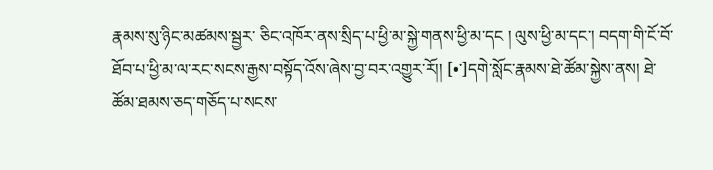རྣམས་སུ་ཉིང་མཚམས་སྦྱར་ ཅིང་འཁོར་ནས་སྲིད་པ་ཕྱི་མ་སྐྱེ་གནས་ཕྱི་མ་དང ། ལུས་ཕྱི་མ་དང་། བདག་གི་ངོ་བོ་ཐོབ་པ་ཕྱི་མ་ལ་རང་སངས་རྒྱས་བསྟོད་འོས་ཞེས་བྱ་བར་འགྱུར་རོ།། [•་]དགེ་སློང་རྣམས་ཐེ་ཚོམ་སྐྱེས་ནས། ཐེ་ཚོམ་ཐམས་ཅད་གཅོད་པ་སངས་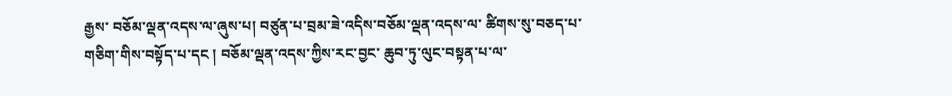རྒྱས་ བཅོམ་ལྡན་འདས་ལ་ཞུས་པ། བཙུན་པ་བྲམ་ཟེ་འདིས་བཅོམ་ལྡན་འདས་ལ་ ཚིགས་སུ་བཅད་པ་གཅིག་གིས་བསྟོད་པ་དང ། བཅོམ་ལྡན་འདས་ཀྱིས་རང་བྱང་ ཆུབ་ཏུ་ལུང་བསྟན་པ་ལ་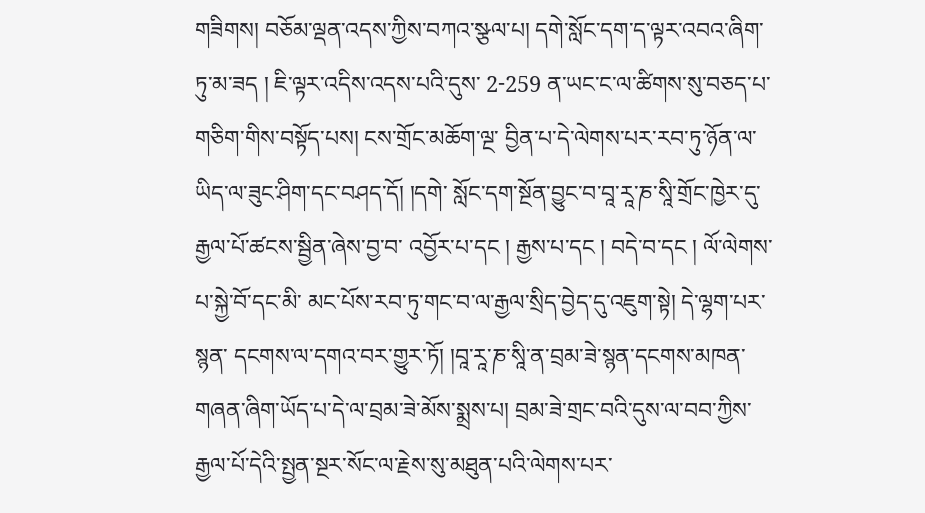གཟིགས། བཅོམ་ལྡན་འདས་ཀྱིས་བཀའ་སྩལ་པ། དགེ་སློང་དག་ད་ལྟར་འབའ་ཞིག་ཏུ་མ་ཟད ། ཇི་ལྟར་འདིས་འདས་པའི་དུས་ 2-259 ན་ཡང་ང་ལ་ཚིགས་སུ་བཅད་པ་གཅིག་གིས་བསྟོད་པས། ངས་གྲོང་མཆོག་ལྔ་ བྱིན་པ་དེ་ལེགས་པར་རབ་ཏུ་ཉོན་ལ་ཡིད་ལ་ཟུང་ཤིག་དང་བཤད་དོ། །དགེ་ སློང་དག་སྔོན་བྱུང་བ་བཱ་རཱ་ཎ་སཱི་གྲོང་ཁྱེར་དུ་རྒྱལ་པོ་ཚངས་སྦྱིན་ཞེས་བྱ་བ་ འབྱོར་པ་དང ། རྒྱས་པ་དང ། བདེ་བ་དང ། ལོ་ལེགས་པ་སྐྱེ་བོ་དང་མི་ མང་པོས་རབ་ཏུ་གང་བ་ལ་རྒྱལ་སྲིད་བྱེད་དུ་འཇུག་སྟེ། དེ་ལྷག་པར་སྙན་ དངགས་ལ་དགའ་བར་གྱུར་ཏོ། །བཱ་རཱ་ཎ་སཱི་ན་བྲམ་ཟེ་སྙན་དངགས་མཁན་ གཞན་ཞིག་ཡོད་པ་དེ་ལ་བྲམ་ཟེ་མོས་སྨྲས་པ། བྲམ་ཟེ་གྲང་བའི་དུས་ལ་བབ་ཀྱིས་ རྒྱལ་པོ་དེའི་སྤྱན་སྔར་སོང་ལ་རྗེས་སུ་མཐུན་པའི་ལེགས་པར་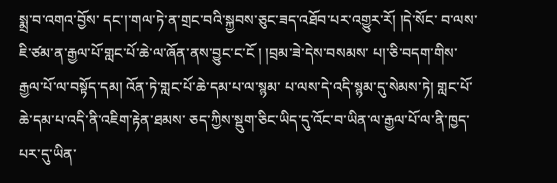སྨྲ་བ་འགའ་བྱོས་ དང་།་གལ་ཏེ་ན་གྲང་བའི་སྐྱབས་ཅུང་ཟད་འཐོབ་པར་འགྱུར་རོ། །དེ་སོང་ བ་ལས་ཇི་ཙམ་ན་རྒྱལ་པོ་གླང་པོ་ཆེ་ལ་ཞོན་ནས་བྱུང་ང་ངོ ། །བྲམ་ཟེ་དེས་བསམས་ པ།་ཅི་བདག་གིས་རྒྱལ་པོ་ལ་བསྟོད་དམ། འོན་ཏེ་གླང་པོ་ཆེ་དམ་པ་ལ་སྙམ་ པ་ལས་དེ་འདི་སྙམ་དུ་སེམས་ཏེ། གླང་པོ་ཆེ་དམ་པ་འདི་ནི་འཇིག་རྟེན་ཐམས་ ཅད་ཀྱིས་སྡུག་ཅིང་ཡིད་དུ་འོང་བ་ཡིན་ལ་རྒྱལ་པོ་ལ་ནི་ཁྱད་པར་དུ་ཡིན་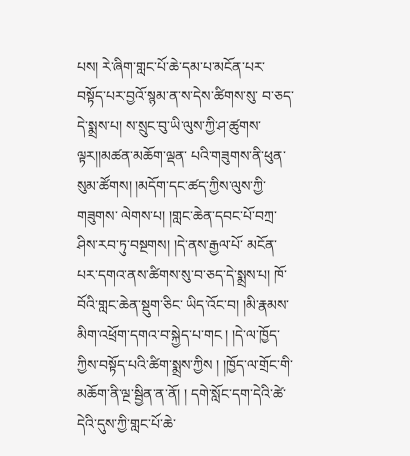པས། རེ་ཞིག་གླང་པོ་ཆེ་དམ་པ་མངོན་པར་བསྟོད་པར་བྱའོ་སྙམ་ན་ས་དེས་ཚིགས་སུ་ བ་ཅད་དེ་སྨྲས་པ། ས་སྲུང་བུ་ཡི་ལུས་ཀྱི་ཤ་ཚུགས་ལྟར།།མཚན་མཆོག་ལྡན་ པའི་གཟུགས་ནི་ཕུན་སུམ་ཚོགས། །མདོག་དང་ཚད་ཀྱིས་ལུས་ཀྱི་གཟུགས་ ལེགས་པ། །གླང་ཆེན་དབང་པོ་བཀྲ་ཤིས་རབ་ཏུ་བསྔགས། །དེ་ནས་རྒྱལ་པོ་ མངོན་པར་དགའ་ནས་ཚིགས་སུ་བ་ཅད་དེ་སྨྲས་པ། ཁོ་བོའི་གླང་ཆེན་སྡུག་ཅིང་ ཡིད་འོང་བ། །མི་རྣམས་མིག་འཕྲོག་དགའ་བ་སྐྱེད་པ་གང ། །དེ་ལ་ཁྱོད་ ཀྱིས་བསྟོད་པའི་ཚིག་སྨྲས་ཀྱིས ། །ཁྱོད་ལ་གྲོང་གི་མཆོག་ནི་ལྔ་སྦྱིན་ན་ནོ། ། དགེ་སློང་དག་དེའི་ཚེ་དེའི་དུས་ཀྱི་གླང་པོ་ཆེ་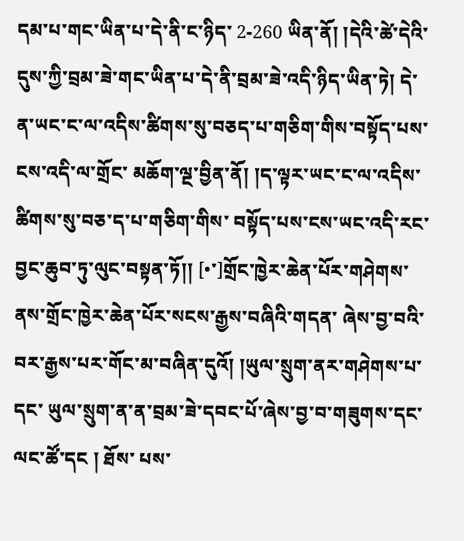དམ་པ་གང་ཡིན་པ་དེ་ནི་ང་ཉིད་ 2-260 ཡིན་ནོ། །དེའི་ཚེ་དེའི་དུས་ཀྱི་བྲམ་ཟེ་གང་ཡིན་པ་དེ་ནི་བྲམ་ཟེ་འདི་ཉིད་ཡིན་ཏེ། དེ་ན་ཡང་ང་ལ་འདིས་ཚིགས་སུ་བཅད་པ་གཅིག་གིས་བསྟོད་པས་ངས་འདི་ལ་གྲོང་ མཆོག་ལྔ་བྱིན་ནོ། །ད་ལྟར་ཡང་ང་ལ་འདིས་ཚིགས་སུ་བཅ་ད་པ་གཅིག་གིས་ བསྟོད་པས་ངས་ཡང་འདི་རང་བྱང་ཆུབ་ཏུ་ལུང་བསྟན་ཏོ།། [•་]གྲོང་ཁྱེར་ཆེན་པོར་གཤེགས་ནས་གྲོང་ཁྱེར་ཆེན་པོར་སངས་རྒྱས་བཞིའི་གདན་ ཞེས་བྱ་བའི་བར་རྒྱས་པར་གོང་མ་བཞིན་དུའོ། །ཡུལ་སྲུག་ནར་གཤེགས་པ་དང་ ཡུལ་སྲུག་ན་ན་བྲམ་ཟེ་དབང་པོ་ཞེས་བྱ་བ་གཟུགས་དང་ལང་ཚོ་དང ། ཐོས་ པས་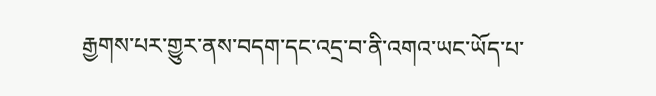རྒྱགས་པར་གྱུར་ནས་བདག་དང་འདྲ་བ་ནི་འགའ་ཡང་ཡོད་པ་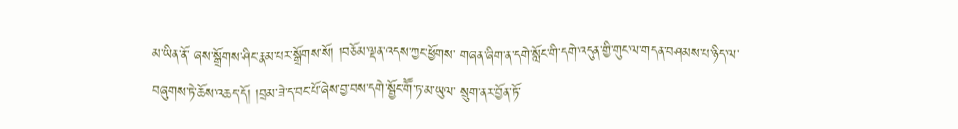མ་ཡིན་ནོ་ ཞས་སྒྲོགས་ཤིང་རྣམ་པར་སྒྲོགས་སོ། །བཅོམ་ལྡན་འདས་ཀྱང་ཕྱོགས་ གཞན་ཞིག་ན་དགེ་སློང་གི་དགེ་འདུན་གྱི་གུང་ལ་གདན་བཤམས་པ་ཉིད་ལ་ བཞུགས་ཏེ་ཆོས་འཆད་དོ། །བྲམ་ཟེ་ད་བང་པོ་ཞེས་བྱ་བས་དགེ་སྦྱོང་གཽ་ཏ་མ་ཡུལ་ སྲུག་ནར་བྱོན་ཏོ་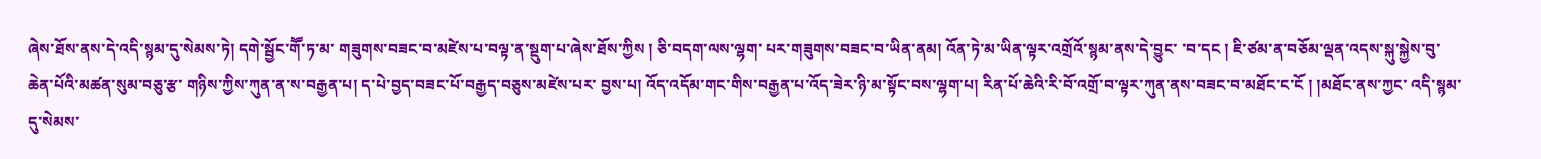ཞེས་ཐོས་ནས་དེ་འདི་སྙམ་དུ་སེམས་ཏེ། དགེ་སྦྱོང་གཽ་ཏ་མ་ གཟུགས་བཟང་བ་མཛེས་པ་བལྟ་ན་སྡུག་པ་ཞེས་ཐོས་ཀྱིས ། ཅི་བདག་ལས་ལྷག་ པར་གཟུགས་བཟང་བ་ཡིན་ནམ། འོན་ཏེ་མ་ཡིན་ལྟར་འགྲོའོ་སྙམ་ནས་དེ་བྱུང་ ་བ་དང ། ཇི་ཙམ་ན་བཅོམ་ལྡན་འདས་སྐུ་སྐྱེས་བུ་ཆེན་པོའི་མཚན་སུམ་བཅུ་རྩ་ གཉིས་ཀྱིས་ཀུན་ན་ས་བརྒྱན་པ། ད་པེ་བྱད་བཟང་པོ་བརྒྱད་བཅུས་མཛེས་པར་ བྱས་པ། འོད་འདོམ་གང་གིས་བརྒྱན་པ་འོད་ཟེར་ཉི་མ་སྟོང་བས་ལྷག་པ། རིན་པོ་ཆེའི་རི་བོ་འགྲོ་བ་ལྟར་ཀུན་ནས་བཟང་བ་མཐོང་ང་ངོ ། །མཐོང་ནས་ཀྱང་ འདི་སྙམ་དུ་སེམས་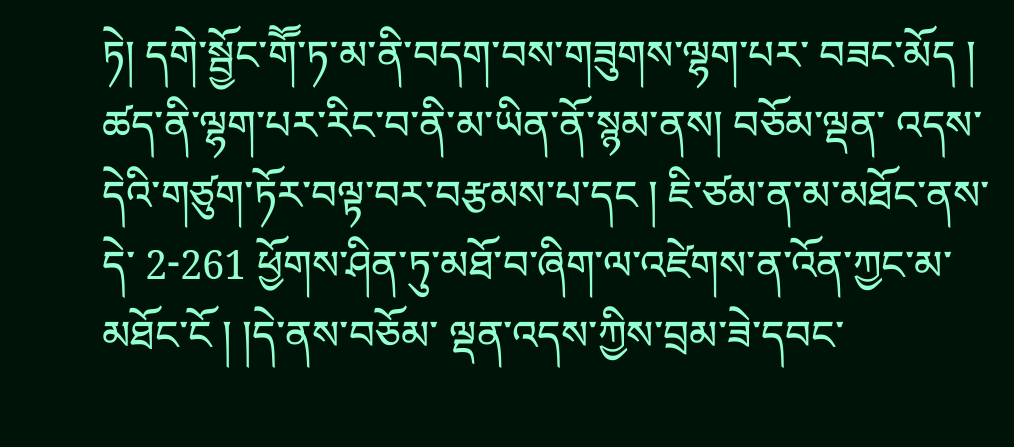ཏེ། དགེ་སྦྱོང་གཽ་ཏ་མ་ནི་བདག་བས་གཟུགས་ལྷག་པར་ བཟང་མོད ། ཚད་ནི་ལྷག་པར་རིང་བ་ནི་མ་ཡིན་ནོ་སྙམ་ནས། བཅོམ་ལྡན་ འདས་དེའི་གཙུག་ཏོར་བལྟ་བར་བརྩམས་པ་དང ། ཇི་ཙམ་ན་མ་མཐོང་ནས་དེ་ 2-261 ཕྱོགས་ཤིན་ཏུ་མཐོ་བ་ཞིག་ལ་འཛེགས་ན་འོན་ཀྱང་མ་མཐོང་ངོ ། །དེ་ནས་བཅོམ་ ལྡན་འདས་ཀྱིས་བྲམ་ཟེ་དབང་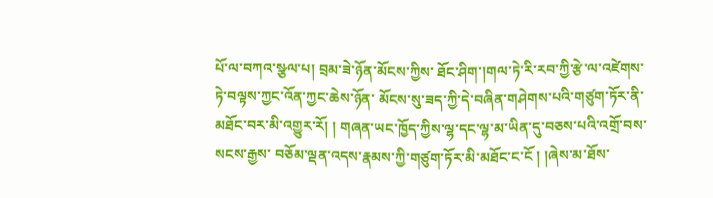པོ་ལ་བཀའ་སྩལ་པ། བྲམ་ཟེ་ཉོན་མོངས་ཀྱིས་ ཐོང་ཤིག་།གལ་ཏེ་རི་རབ་ཀྱི་རྩེ་ལ་འཛེགས་ཏེ་བལྟས་ཀྱང་འོན་ཀྱང་ཆེས་ཉོན་ མོངས་སུ་ཟད་ཀྱི་དེ་བཞིན་གཤེགས་པའི་གཙུག་ཏོར་ནི་མཐོང་བར་མི་འགྱུར་རོ། ། གཞན་ཡང་ཁྱོད་ཀྱིས་ལྷ་དང་ལྷ་མ་ཡིན་དུ་བཅས་པའི་འགྲོ་བས་སངས་རྒྱས་ བཅོམ་ལྡན་འདས་རྣམས་ཀྱི་གཙུག་ཏོར་མི་མཐོང་ང་ངོ ། །ཞེས་མ་ཐོས་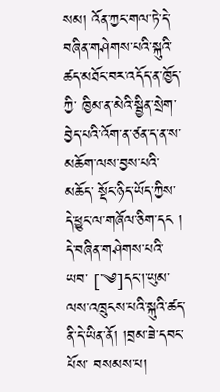སམ། འོན་ཀྱང་གལ་ཏེ་དེ་བཞིན་གཤེགས་པའི་སྐུའི་ཚད་མཐོང་བར་འདོད་ན་ཁྱོད་ཀྱི་ ཁྱིམ་ན་མེའི་སྦྱིན་སྲེག་བྱེད་པའི་འོག་ན་ཙན་ད་ན་ས་མཆོག་ལས་བྱས་པའི་མཆོད་ སྡོང་ཉིད་ཡོད་ཀྱིས་དེ་ཕྱུང་ལ་གཞོལ་ཅིག་དང ། དེ་བཞིན་གཤེགས་པའི་ཡབ་ [་༄]དང་།་ཡུམ་ལས་འཁྲུངས་པའི་སྐུའི་ཚད་ནི་དེ་ཡིན་ནོ། །བྲམ་ཟེ་དབང་པོས་ བསམས་པ།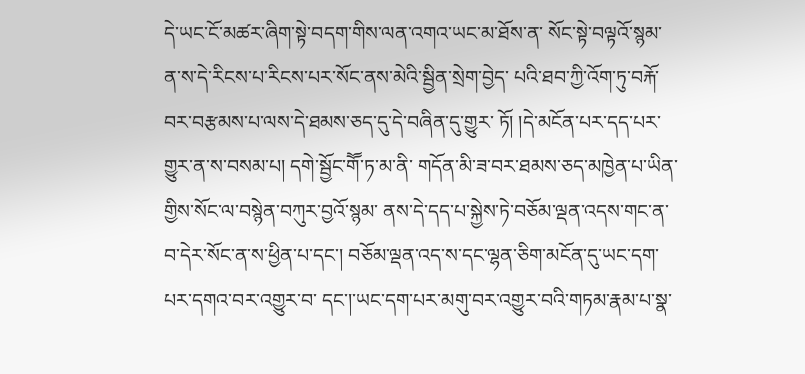དེ་ཡང་ངོ་མཚར་ཞིག་སྟེ་བདག་གིས་ལན་འགའ་ཡང་མ་ཐོས་ན་ སོང་སྟེ་བལྟའོ་སྙམ་ན་ས་དེ་རིངས་པ་རིངས་པར་སོང་ནས་མེའི་སྦྱིན་སྲེག་བྱེད་ པའི་ཐབ་ཀྱི་འོག་ཏུ་བརྐོ་བར་བརྩམས་པ་ལས་དེ་ཐམས་ཅད་དུ་དེ་བཞིན་དུ་གྱུར་ ཏོ། །དེ་མངོན་པར་དད་པར་གྱུར་ན་ས་བསམ་པ། དགེ་སྦྱོང་གཽ་ཏ་མ་ནི་ གདོན་མི་ཟ་བར་ཐམས་ཅད་མཁྱེན་པ་ཡིན་གྱིས་སོང་ལ་བསྙེན་བཀུར་བྱའོ་སྙམ་ ནས་དེ་དད་པ་སྐྱེས་ཏེ་བཅོམ་ལྡན་འདས་གང་ན་བ་དེར་སོང་ན་ས་ཕྱིན་པ་དང་། བཅོམ་ལྡན་འད་ས་དང་ལྷན་ཅིག་མངོན་དུ་ཡང་དག་པར་དགའ་བར་འགྱུར་བ་ དང་།་ཡང་དག་པར་མགུ་བར་འགྱུར་བའི་གཏམ་རྣམ་པ་སྣ་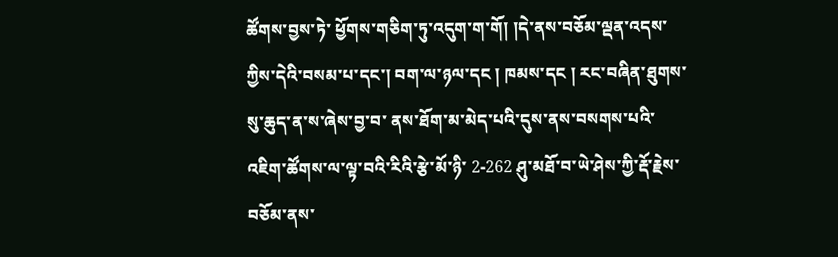ཚོགས་བྱས་ཏེ་ ཕྱོགས་གཅིག་ཏུ་འདུག་ག་གོ། །དེ་ནས་བཅོམ་ལྡན་འདས་ཀྱིས་དེའི་བསམ་པ་དང་། བག་ལ་ཉལ་དང ། ཁམས་དང ། རང་བཞིན་ཐུགས་སུ་ཆུད་ན་ས་ཞེས་བྱ་བ་ ནས་ཐོག་མ་མེད་པའི་དུས་ནས་བསགས་པའི་འཇིག་ཚོགས་ལ་ལྟ་བའི་རིའི་རྩེ་མོ་ཉི་ 2-262 ཤུ་མཐོ་བ་ཡེ་ཤེས་ཀྱི་རྡོ་རྗེས་བཅོམ་ནས་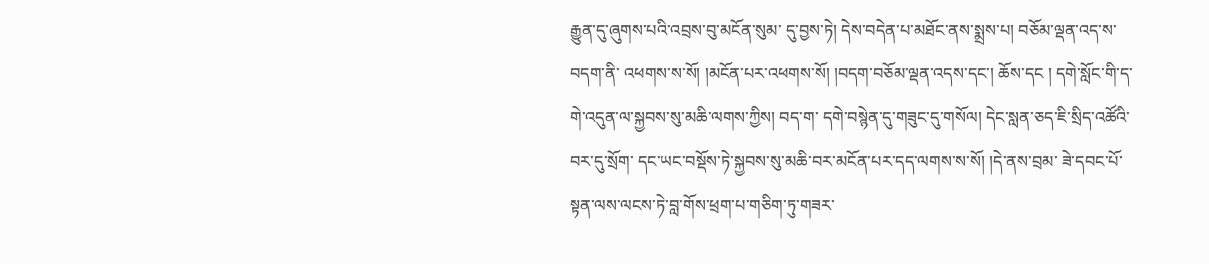རྒྱུན་དུ་ཞུགས་པའི་འབྲས་བུ་མངོན་སུམ་ དུ་བྱས་ཏེ། དེས་བདེན་པ་མཐོང་ནས་སྨྲས་པ། བཅོམ་ལྡན་འད་ས་བདག་ནི་ འཕགས་ས་སོ། །མངོན་པར་འཕགས་སོ། །བདག་བཅོམ་ལྡན་འདས་དང་། ཆོས་དང ། དགེ་སློང་གི་ད་གེ་འདུན་ལ་སྐྱབས་སུ་མཆི་ལགས་ཀྱིས། བད་ག་ དགེ་བསྙེན་དུ་གཟུང་དུ་གསོལ། དེང་སླན་ཅད་ཇི་སྲིད་འཚོའི་བར་དུ་སྲོག་ དང་ཡང་བསྡོས་ཏེ་སྐྱབས་སུ་མཆི་བར་མངོན་པར་དད་ལགས་ས་སོ། །དེ་ནས་བྲམ་ ཟེ་དབང་པོ་སྟན་ལས་ལངས་ཏེ་བླ་གོས་ཕྲག་པ་གཅིག་ཏུ་གཟར་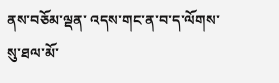ནས་བཅོམ་ལྡན་ འདས་གང་ན་བ་ད་ལོགས་སུ་ཐལ་མོ་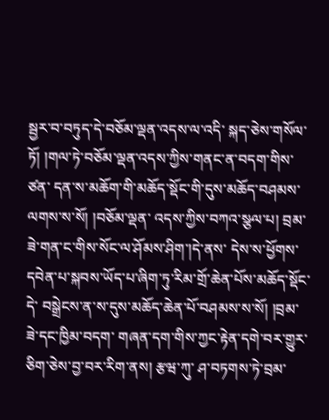སྦྱར་བ་བཏུད་དེ་བཅོམ་ལྡན་འདས་ལ་འདི་ སྐད་ཅེས་གསོལ་ཏོ། །གལ་ཏེ་བཅོམ་ལྡན་འདས་ཀྱིས་གནང་ན་བདག་གིས་ཙན་ དན་ས་མཆོག་གི་མཆོད་སྡོང་གི་དུས་མཆོད་བཤམས་ལགས་ས་སོ། །བཅོམ་ལྡན་ འདས་ཀྱིས་བཀའ་སྩལ་པ། བྲམ་ཟེ་གན་ང་གིས་སོང་ལ་ཤོམས་ཤིག་།དེ་ནས་ དེས་ས་ཕྱོགས་དབེན་པ་སྐབས་ཡོད་པ་ཞིག་ཏུ་རིམ་གྲོ་ཆེན་པོས་མཆོད་སྡོང་དེ་ བསྒྲེངས་ན་ས་དུས་མཆོད་ཆེན་པོ་བཤམས་ས་སོ། །བྲམ་ཟེ་དང་ཁྱིམ་བདག་ གཞན་དག་གིས་ཀྱང་རྟེན་དགེ་བར་གྱུར་ཅིག་ཅེས་བྱ་བར་རིག་ནས། རྩཝ་ཀུ་ ཤ་བཏགས་ཏེ་བྲམ་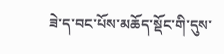ཟེ་ད་བང་པོས་མཆོད་སྡོང་གི་དུས་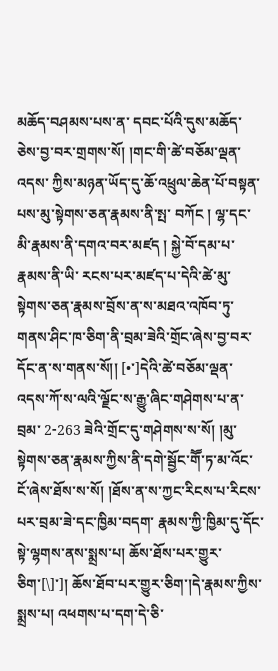མཆོད་བཤམས་པས་ན་ དབང་པོའི་དུས་མཆོད་ཅེས་བྱ་བར་གྲགས་སོ། །གང་གི་ཚེ་བཅོམ་ལྡན་འདས་ ཀྱིས་མཉན་ཡོད་དུ་ཆོ་འཕྲུལ་ཆེན་པོ་བསྟན་པས་མུ་སྟེགས་ཅན་རྣམས་ནི་སྤ་ བཀོང ། ལྷ་དང་མི་རྣམས་ནི་དགའ་བར་མཛད ། སྐྱེ་བོ་དམ་པ་རྣམས་ནི་ཡི་ རངས་པར་མཛད་པ་དེའི་ཚེ་མུ་སྟེགས་ཅན་རྣམས་བྲོས་ན་ས་མཐའ་འཁོབ་ཏུ་ གནས་ཤིང་ཁ་ཅིག་ནི་བྲམ་ཟེའི་གྲོང་ཞེས་བྱ་བར་དོང་ན་ས་གནས་སོ།། [•་]དེའི་ཚེ་བཅོམ་ལྡན་འདས་ཀོ་ས་ལའི་ལྗོང་ས་རྒྱུ་ཞིང་གཤེགས་པ་ན་བྲམ་ 2-263 ཟེའི་གྲོང་དུ་གཤེགས་ས་སོ། །མུ་སྟེགས་ཅན་རྣམས་ཀྱིས་ནི་དགེ་སྦྱོང་གཽ་ཏ་མ་འོང་ ངོ་ཞེས་ཐོས་ས་སོ། །ཐོས་ན་ས་ཀྱང་རིངས་པ་རིངས་པར་བྲམ་ཟེ་དང་ཁྱིམ་བདག་ རྣམས་ཀྱི་ཁྱིམ་དུ་དོང་སྟེ་ལྷགས་ནས་སྨྲས་པ། ཆོས་ཐོས་པར་གྱུར་ཅིག་[\]་]། ཆོས་ཐོབ་པར་གྱུར་ཅིག་།དེ་རྣམས་ཀྱིས་སྨྲས་པ། འཕགས་པ་དག་དེ་ཅི་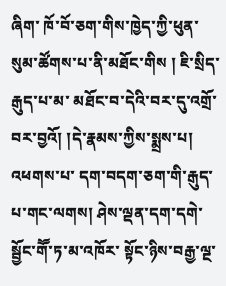ཞིག་ ཁོ་བོ་ཅག་གིས་ཁྱེད་ཀྱི་ཕུན་སུམ་ཚོགས་པ་ནི་མཐོང་གིས ། ཇི་སྲིད་རྒུད་པ་མ་ མཐོང་བ་དེའི་བར་དུ་འགྲོ་བར་བྱའོ། །དེ་རྣམས་ཀྱིས་སྨྲས་པ། འཕགས་པ་ དག་བདག་ཅག་གི་རྒུད་པ་གང་ལགས། ཤེས་ལྡན་དག་དགེ་སྦྱོང་གཽ་ཏ་མ་འཁོར་ སྟོང་ཉིས་བརྒྱ་ལྔ་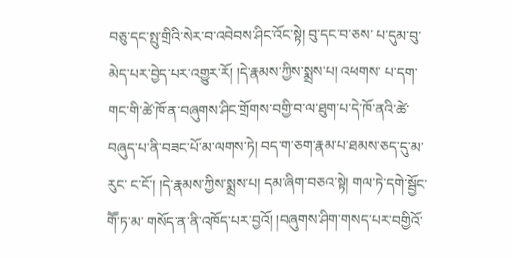བཅུ་དང་སྤུ་གྲིའི་སེར་བ་འབེབས་ཤིང་འོང་སྟེ། བུ་དང་བ་ཅས་ པ་དུམ་བུ་མེད་པར་བྱེད་པར་འགྱུར་རོ། །དེ་རྣམས་ཀྱིས་སྨྲས་པ། འཕགས་ པ་དག་གང་གི་ཚེ་ཁོ་ན་བཞུགས་ཤིང་གྲོགས་བགྱི་བ་ལ་ཐུག་པ་དེ་ཁོ་ནའི་ཚེ་ བཞུད་པ་ནི་བཟང་པོ་མ་ལགས་ཏེ། བད་ག་ཅག་རྣམ་པ་ཐམས་ཅད་དུ་མ་རུང་ ང་ངོ་། །དེ་རྣམས་ཀྱིས་སྨྲས་པ། དམ་ཞིག་བཅའ་སྟེ། གལ་ཏེ་དགེ་སྦྱོང་གཽ་ཏ་མ་ གསོད་ན་ནི་འཁོད་པར་བྱའོ། །བཞུགས་ཤིག་གསད་པར་བགྱིའོ་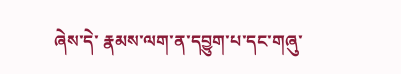ཞེས་དེ་ རྣམས་ལག་ན་དབྱུག་པ་དང་གཞུ་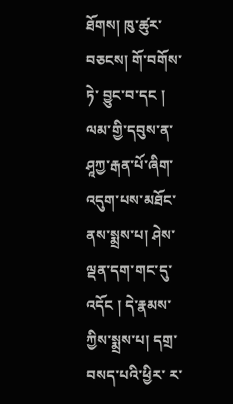ཐོགས། ཁུ་ཚུར་བཅངས། གོ་བགོས་ཏེ་ བྱུང་བ་དང ། ལམ་གྱི་དབུས་ན་ཤཱཀྱ་རྒན་པོ་ཞིག་འདུག་པས་མཐོང་ནས་སྨྲས་པ། ཤེས་ལྡན་དག་གང་དུ་འདོང ། དེ་རྣམས་ཀྱིས་སྨྲས་པ། དགྲ་བསད་པའི་ཕྱིར་ ར་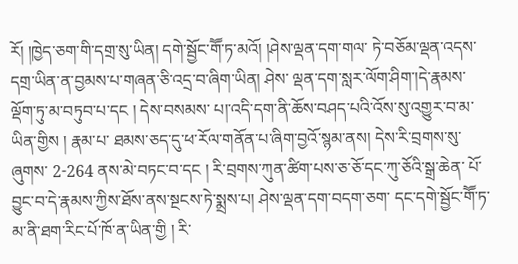རོ། །ཁྱེད་ཅག་གི་དགྲ་སུ་ཡིན། དགེ་སྦྱོང་གཽ་ཏ་མའོ། །ཤེས་ལྡན་དག་གལ་ ཏེ་བཅོམ་ལྡན་འདས་དགྲ་ཡིན་ན་བྱམས་པ་གཞན་ཅི་འདྲ་བ་ཞིག་ཡིན། ཤེས་ ལྡན་དག་སླར་ལོག་ཤིག་།དེ་རྣམས་ལྡོག་ཏུ་མ་བཏུབ་པ་དང ། དེས་བསམས་ པ།་འདི་དག་ནི་ཆོས་བཤད་པའི་འོས་སུ་འགྱུར་བ་མ་ཡིན་གྱིས ། རྣམ་པ་ ཐམས་ཅད་དུ་ཕ་རོལ་གནོན་པ་ཞིག་བྱའོ་སྙམ་ནས། དེས་རི་བྲགས་སུ་ཞུགས་ 2-264 ནས་མེ་བཏང་བ་དང ། རི་བྲགས་ཀུན་ཚིག་པས་ཅ་ཅོ་དང་ཀུ་ཅོའི་སྒྲ་ཆེན་ པོ་བྱུང་བ་དེ་རྣམས་ཀྱིས་ཐོས་ནས་སྔངས་ཏེ་སྨྲས་པ། ཤེས་ལྡན་དག་བདག་ཅག་ དང་དགེ་སྦྱོང་གཽ་ཏ་མ་ནི་ཐག་རིང་པོ་ཁོ་ན་ཡིན་གྱི ། རི་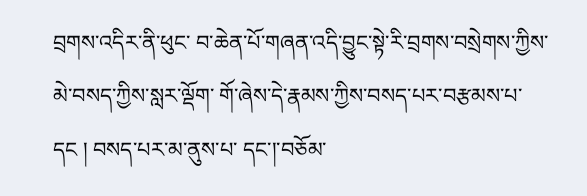བྲགས་འདིར་ནི་ཕུང་ བ་ཆེན་པོ་གཞན་འདི་བྱུང་སྟེ་རི་བྲགས་བསྲེགས་ཀྱིས་མེ་བསད་ཀྱིས་སླར་ལྡོག་ གོ་ཞེས་དེ་རྣམས་ཀྱིས་བསད་པར་བརྩམས་པ་དང ། བསད་པར་མ་ནུས་པ་ དང་།་བཅོམ་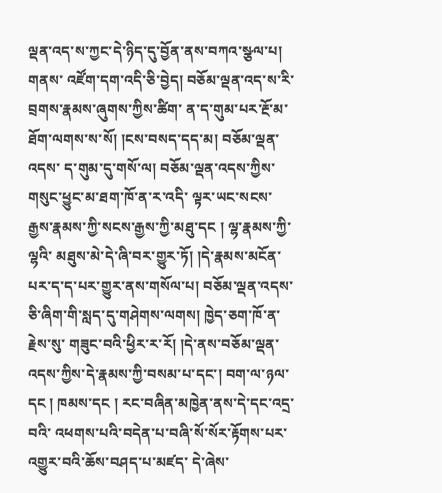ལྡན་འད་ས་ཀྱང་དེ་ཉིད་དུ་བྱོན་ནས་བཀའ་སྩལ་པ། གནས་ འཛོག་དག་འདི་ཅི་བྱེད། བཅོམ་ལྡན་འད་ས་རི་བྲགས་རྣམས་ཞུགས་ཀྱིས་ཚིག་ ན་ད་གུམ་པར་རྔོ་མ་ཐོག་ལགས་ས་སོ། །ངས་བསད་དད་མ། བཅོམ་ལྡན་འདས་ ད་གུམ་དུ་གསོ་ལ། བཅོམ་ལྡན་འདས་ཀྱིས་གསུང་ཕྱུང་མ་ཐག་ཁོ་ན་ར་འདི་ ལྟར་ཡང་སངས་རྒྱས་རྣམས་ཀྱི་སངས་རྒྱས་ཀྱི་མཐུ་དང ། ལྷ་རྣམས་ཀྱི་ལྷའི་ མཐུས་མེ་དེ་ཞི་བར་གྱུར་ཏོ། །དེ་རྣམས་མངོན་པར་ད་ད་པར་གྱུར་ནས་གསོལ་པ། བཅོམ་ལྡན་འདས་ཅི་ཞིག་གི་སླད་དུ་གཤེགས་ལགས། ཁྱེད་ཅག་ཁོ་ན་རྗེས་སུ་ གཟུང་བའི་ཕྱིར་ར་རོ། །དེ་ནས་བཅོམ་ལྡན་འདས་ཀྱིས་དེ་རྣམས་ཀྱི་བསམ་པ་དང་། བག་ལ་ཉལ་དང ། ཁམས་དང ། རང་བཞིན་མཁྱེན་ནས་དེ་དང་འདྲ་བའི་ འཕགས་པའི་བདེན་པ་བཞི་སོ་སོར་རྟོགས་པར་འགྱུར་བའི་ཆོས་བཤད་པ་མཛད་ དེ་ཞེས་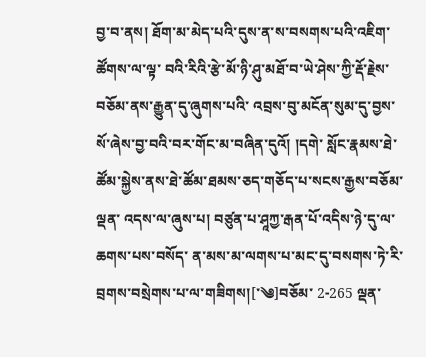བྱ་བ་ནས། ཐོག་མ་མེད་པའི་དུས་ན་ས་བསགས་པའི་འཇིག་ཚོགས་ལ་ལྟ་ བའི་རིའི་རྩེ་མོ་ཉི་ཤུ་མཐོ་བ་ཡེ་ཤེས་ཀྱི་རྡོ་རྗེས་བཅོམ་ནས་རྒྱུན་དུ་ཞུགས་པའི་ འབྲས་བུ་མངོན་སུམ་དུ་བྱས་སོ་ཞེས་བྱ་བའི་བར་གོང་མ་བཞིན་དུའོ། །དགེ་ སློང་རྣམས་ཐེ་ཚོམ་སྐྱེས་ནས་ཐེ་ཚོམ་ཐམས་ཅད་གཅོད་པ་སངས་རྒྱས་བཅོམ་ལྡན་ འདས་ལ་ཞུས་པ། བཙུན་པ་ཤཱཀྱ་རྒན་པོ་འདིས་ཉེ་དུ་ལ་ཆགས་པས་བསོད་ ན་མས་མ་ལགས་པ་མང་དུ་བསགས་ཏེ་རི་བྲགས་བསྲེགས་པ་ལ་གཟིགས།[་༄]བཅོམ་ 2-265 ལྡན་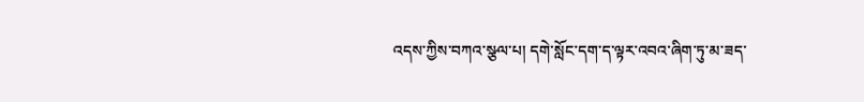འདས་ཀྱིས་བཀའ་སྩལ་པ། དགེ་སློང་དག་ད་ལྟར་འབའ་ཞིག་ཏུ་མ་ཟད་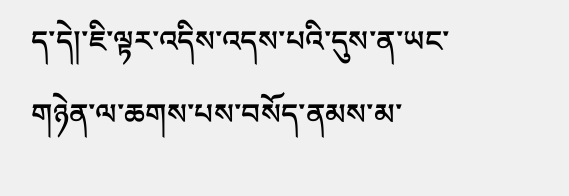ད་དེ།་ཇི་ལྟར་འདིས་འདས་པའི་དུས་ན་ཡང་གཉེན་ལ་ཆགས་པས་བསོད་ནམས་མ་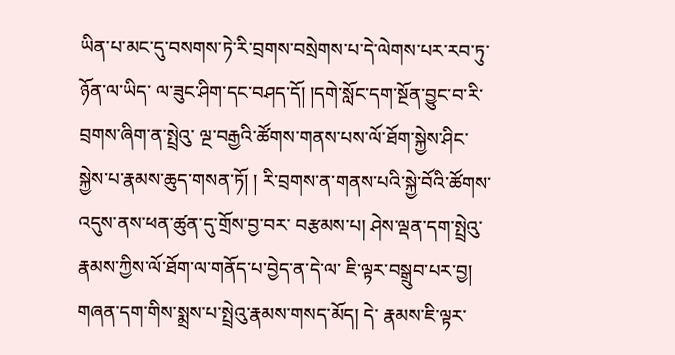ཡིན་པ་མང་དུ་བསགས་ཏེ་རི་བྲགས་བསྲེགས་པ་དེ་ལེགས་པར་རབ་ཏུ་ཉོན་ལ་ཡིད་ ལ་ཟུང་ཤིག་དང་བཤད་དོ། །དགེ་སློང་དག་སྔོན་བྱུང་བ་རི་བྲགས་ཞིག་ན་སྤྲེའུ་ ལྔ་བརྒྱའི་ཚོགས་གནས་པས་ལོ་ཐོག་སྐྱེས་ཤིང་སྐྱེས་པ་རྣམས་ཆུད་གསན་ཏོ། ། རི་བྲགས་ན་གནས་པའི་སྐྱེ་བོའི་ཚོགས་འདུས་ནས་ཕན་ཚུན་དུ་གྲོས་བྱ་བར་ བརྩམས་པ། ཤེས་ལྡན་དག་སྤྲེའུ་རྣམས་ཀྱིས་ལོ་ཐོག་ལ་གནོད་པ་བྱེད་ན་དེ་ལ་ ཇི་ལྟར་བསྒྲུབ་པར་བྱ། གཞན་དག་གིས་སྨྲས་པ་སྤྲེའུ་རྣམས་གསད་མོད། དེ་ རྣམས་ཇི་ལྟར་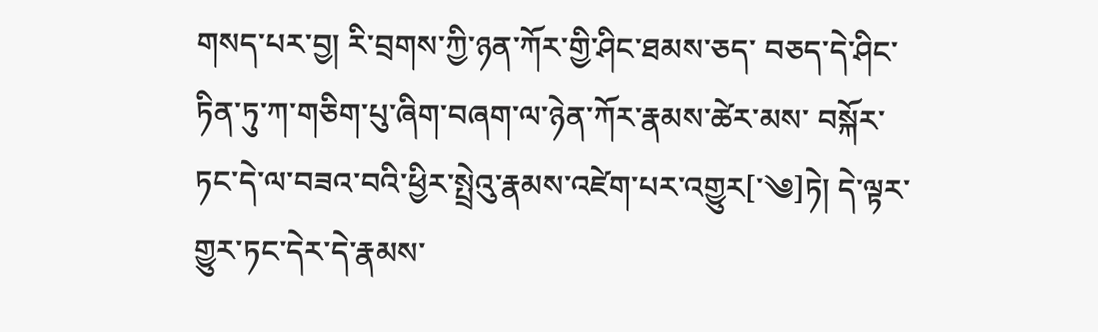གསད་པར་བྱ། རི་བྲགས་ཀྱི་ཉན་ཀོར་གྱི་ཤིང་ཐམས་ཅད་ བཅད་དེ་ཤིང་ཏིན་ཏུ་ཀ་གཅིག་པུ་ཞིག་བཞག་ལ་ཉེན་ཀོར་རྣམས་ཚེར་མས་ བསྐོར་ཏང་དེ་ལ་བཟའ་བའི་ཕྱིར་སྤྲེའུ་རྣམས་འཛེག་པར་འགྱུར[་༄]ཏེ། དེ་ལྟར་ གྱུར་ཏང་དེར་དེ་རྣམས་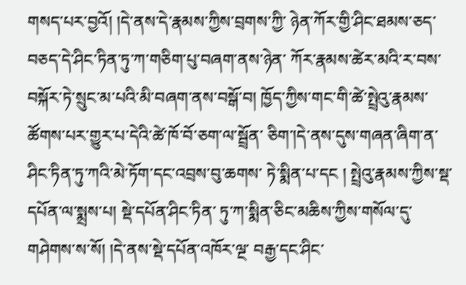གསད་པར་བྱའོ། །དེ་ནས་དེ་རྣམས་ཀྱིས་བྲགས་ཀྱི་ ཉེན་ཀོར་གྱི་ཤིང་ཐམས་ཅད་བཅད་དེ་ཤིང་ཏིན་ཏུ་ཀ་གཅིག་པུ་བཞག་ནས་ཉེན་ ཀོར་རྣམས་ཚེར་མའི་ར་བས་བསྐོར་ཏེ་སྲུང་མ་པའི་མི་བཞག་ནས་བསྒོ་བ། ཁྱོད་ཀྱིས་གང་གི་ཚེ་སྤྲེའུ་རྣམས་ཚོགས་པར་གྱུར་པ་དེའི་ཚེ་ཁོ་བོ་ཅག་ལ་སྦྲོན་ ཅིག་།དེ་ནས་དུས་གཞན་ཞིག་ན་ཤིང་ཏིན་ཏུ་ཀའི་མེ་ཏོག་དང་འབྲས་བུ་ཆགས་ ཏེ་སྨིན་པ་དང ། སྤྲེའུ་རྣམས་ཀྱིས་སྡ་དཔོན་ལ་སྨྲས་པ། སྡེ་དཔོན་ཤིང་ཏིན་ ཏུ་ཀ་སྨིན་ཅིང་མཆིས་ཀྱིས་གསོལ་དུ་གཤེགས་ས་སོ། །དེ་ནས་སྡེ་དཔོན་འཁོར་ལྔ་ བརྒྱ་དང་ཤིང་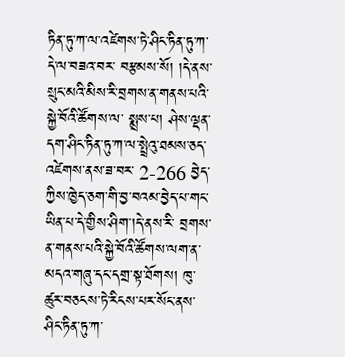ཏིན་ཏུ་ཀ་ལ་འཛེགས་ཏེ་ཤིང་ཏིན་ཏུ་ཀ་དེ་ལ་བཟའ་བར་ བརྩམས་སོ། །དེ་ནས་སྲུང་མའི་མིས་རི་བྲགས་ན་གནས་པའི་སྐྱེ་བོའི་ཚོགས་ལ་ སྨྲས་པ། ཤེས་ལྡན་དག་ཤིང་ཏིན་ཏུ་ཀ་ལ་སྤྲེའུ་ཐམས་ཅད་འཛེགས་ནས་ཟ་བར་ 2-266 བྱེད་ཀྱིས་ཁྱེད་ཅག་གི་བྱ་བའམ་བྱེད་པ་གང་ཡིན་པ་དེ་གྱིས་ཤིག་།དེ་ནས་རི་ བྲགས་ན་གནས་པའི་སྐྱེ་བོའི་ཚོགས་ལག་ན་མདའ་གཞུ་དང་དགྲ་སྟ་ཐོགས། ཁུ་ ཚུར་བཅངས་ཏེ་རིངས་པར་སོང་ནས་ཤིང་ཏིན་ཏུ་ཀ་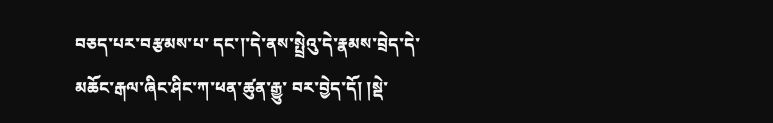བཅད་པར་བརྩམས་པ་ དང་།་དེ་ནས་སྤྲེའུ་དེ་རྣམས་བྲེད་དེ་མཆོང་རྒལ་ཞིང་ཤིང་ཀ་ཕན་ཚུན་རྒྱུ་ བར་བྱེད་དོ། །སྡེ་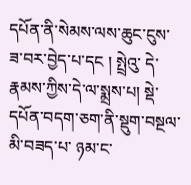དཔོན་ནི་སེམས་ལས་ཆུང་ངུས་ཟ་བར་བྱེད་པ་དང ། སྤྲེའུ་ དེ་རྣམས་ཀྱིས་དེ་ལ་སྨྲས་པ། སྡེ་དཔོན་བདག་ཅག་ནི་སྡུག་བསྔལ་མི་བཟད་པ་ ཉམ་ང་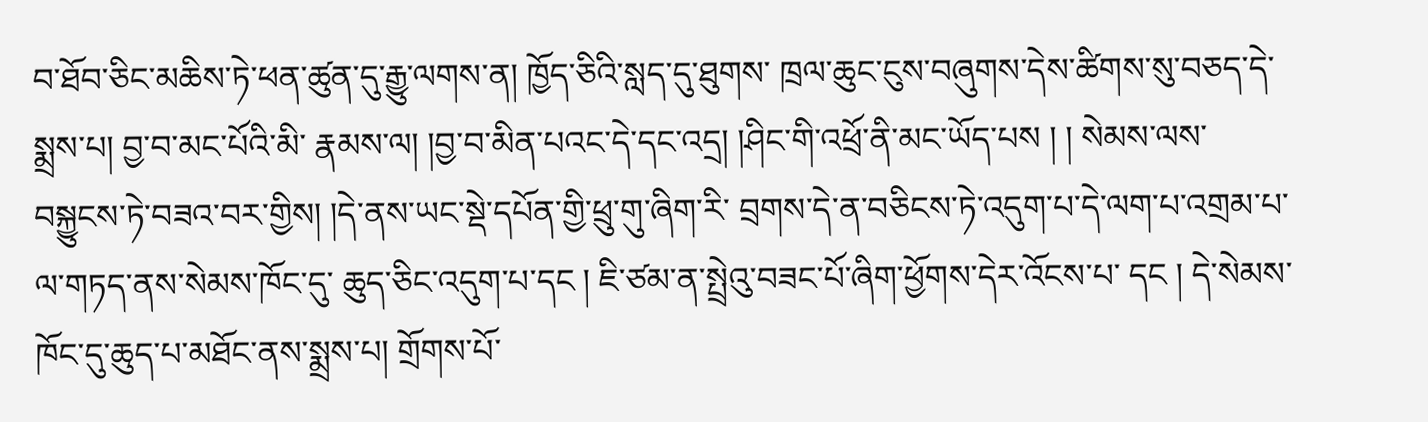བ་ཐོབ་ཅིང་མཆིས་ཏེ་ཕན་ཚུན་དུ་རྒྱུ་ལགས་ན། ཁྱོད་ཅིའི་སླད་དུ་ཐུགས་ ཁྲལ་ཆུང་ངུས་བཞུགས་དེས་ཚིགས་སུ་བཅད་དེ་སྨྲས་པ། བྱ་བ་མང་པོའི་མི་ རྣམས་ལ། །བྱ་བ་མིན་པའང་དེ་དང་འདྲ། །ཤིང་གི་འཕྲོ་ནི་མང་ཡོད་པས ། ། སེམས་ལས་བསྐྱུངས་ཏེ་བཟའ་བར་གྱིས། །དེ་ནས་ཡང་སྡེ་དཔོན་གྱི་ཕྲུ་གུ་ཞིག་རི་ བྲགས་དེ་ན་བཅིངས་ཏེ་འདུག་པ་དེ་ལག་པ་འགྲམ་པ་ལ་གཏད་ནས་སེམས་ཁོང་དུ་ ཆུད་ཅིང་འདུག་པ་དང ། ཇི་ཙམ་ན་སྤྲེའུ་བཟང་པོ་ཞིག་ཕྱོགས་དེར་འོངས་པ་ དང ། དེ་སེམས་ཁོང་དུ་ཆུད་པ་མཐོང་ནས་སྨྲས་པ། གྲོགས་པོ་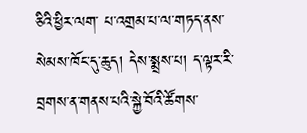ཅིའི་ཕྱིར་ལག་ པ་འགྲམ་པ་ལ་གཏད་ནས་སེམས་ཁོང་དུ་ཆུད། དེས་སྨྲས་པ། ད་ལྟར་རི་ བྲགས་ན་གནས་པའི་སྐྱེ་བོའི་ཚོགས་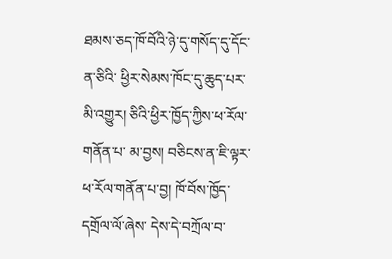ཐམས་ཅད་ཁོ་བོའི་ཉེ་དུ་གསོད་དུ་དོང་ན་ཅིའི་ ཕྱིར་སེམས་ཁོང་དུ་ཆུད་པར་མི་འགྱུར། ཅིའི་ཕྱིར་ཁྱོད་ཀྱིས་ཕ་རོལ་གནོན་པ་ མ་བྱས། བཅིངས་ན་ཇི་ལྟར་ཕ་རོལ་གནོན་པ་བྱ། ཁོ་བོས་ཁྱོད་དགྲོལ་ལོ་ཞེས་ དེས་དེ་བཀྲོལ་བ་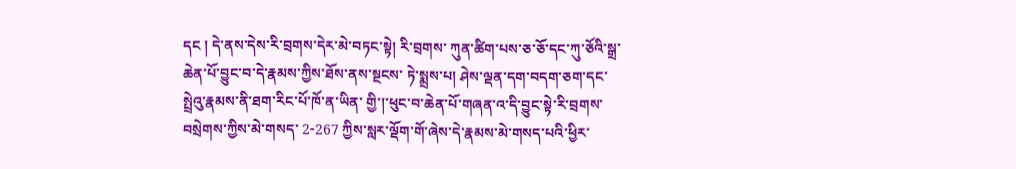དང ། དེ་ནས་དེས་རི་བྲགས་དེར་མེ་བཏང་སྟེ། རི་བྲགས་ ཀུན་ཚིག་པས་ཅ་ཅོ་དང་ཀུ་ཅོའི་སྒྲ་ཆེན་པོ་བྱུང་བ་དེ་རྣམས་ཀྱིས་ཐོས་ནས་སྔངས་ ཏེ་སྨྲས་པ། ཤེས་ལྡན་དག་བདག་ཅག་དང་སྤྲེའུ་རྣམས་ནི་ཐག་རིང་པོ་ཁོ་ན་ཡིན་ གྱི་།་ཕུང་བ་ཆེན་པོ་གཞན་འ་དི་བྱུང་སྟེ་རི་བྲགས་བསྲེགས་ཀྱིས་མེ་གསད་ 2-267 ཀྱིས་སླར་ལྡོག་གོ་ཞེས་དེ་རྣམས་མེ་གསད་པའི་ཕྱིར་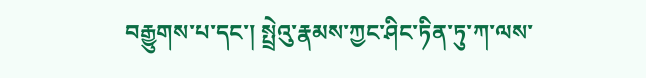བརྒྱུགས་པ་དང་། སྤྲེའུ་རྣམས་ཀྱང་ཤིང་ཏིན་ཏུ་ཀ་ལས་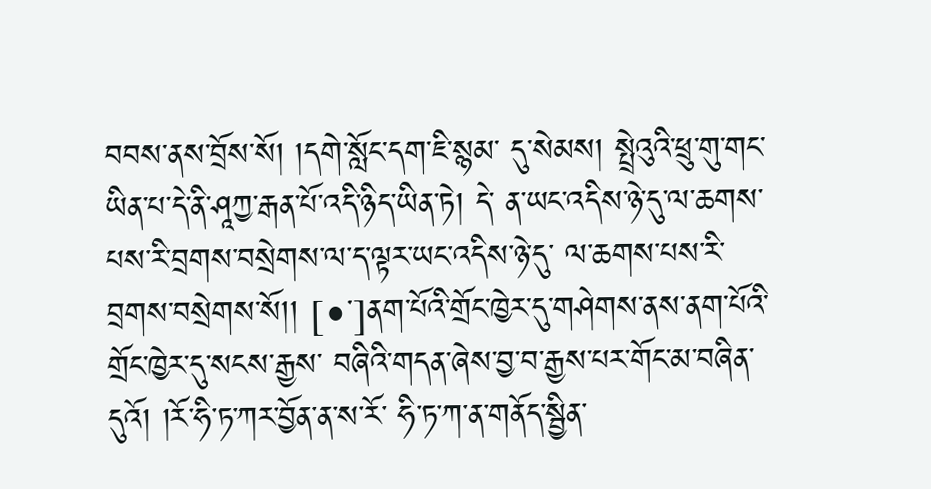བབས་ནས་བྲོས་སོ། །དགེ་སློང་དག་ཇི་སྙམ་ དུ་སེམས། སྤྲེའུའི་ཕྲུ་གུ་གང་ཡིན་པ་དེ་ནི་ཤཱཀྱ་རྒན་པོ་འདི་ཉིད་ཡིན་ཏེ། དེ་ ན་ཡང་འདིས་ཉེ་དུ་ལ་ཆགས་པས་རི་བྲགས་བསྲེགས་ལ་ད་ལྟར་ཡང་འདིས་ཉེ་དུ་ ལ་ཆགས་པས་རི་བྲགས་བསྲེགས་སོ།། [•་]ནག་པོའི་གྲོང་ཁྱེར་དུ་གཤེགས་ནས་ནག་པོའི་གྲོང་ཁྱེར་དུ་སངས་རྒྱས་ བཞིའི་གདན་ཞེས་བྱ་བ་རྒྱས་པར་གོང་མ་བཞིན་དུའོ། །རོ་ཧི་ཏ་ཀར་བྱོན་ན་ས་རོ་ ཧི་ཏ་ཀ་ན་གནོད་སྦྱིན་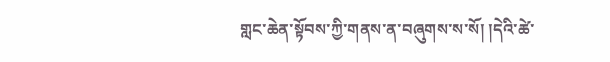གླང་ཆེན་སྟོབས་ཀྱི་གནས་ན་བཞུགས་ས་སོ། །དེའི་ཚེ་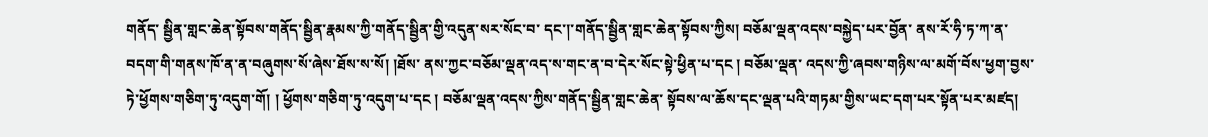གནོད་ སྦྱིན་གླང་ཆེན་སྟོབས་གནོད་སྦྱིན་རྣམས་ཀྱི་གནོད་སྦྱིན་གྱི་འདུན་སར་སོང་བ་ དང་།་གནོད་སྦྱིན་གླང་ཆེན་སྟོབས་ཀྱིས། བཅོམ་ལྡན་འདས་བསྐྱེད་པར་བྱོན་ ནས་རོ་ཧི་ཏ་ཀ་ན་བདག་གི་གནས་ཁོ་ན་ན་བཞུགས་སོ་ཞེས་ཐོས་ས་སོ། །ཐོས་ ནས་ཀྱང་བཅོམ་ལྡན་འད་ས་གང་ན་བ་དེར་སོང་སྟེ་ཕྱིན་པ་དང ། བཅོམ་ལྡན་ འདས་ཀྱི་ཞབས་གཉིས་ལ་མགོ་བོས་ཕྱག་བྱས་ཏེ་ཕྱོགས་གཅིག་ཏུ་འདུག་གོ། ། ཕྱོགས་གཅིག་ཏུ་འདུག་པ་དང ། བཅོམ་ལྡན་འདས་ཀྱིས་གནོད་སྦྱིན་གླང་ཆེན་ སྟོབས་ལ་ཆོས་དང་ལྡན་པའི་གཏམ་གྱིས་ཡང་དག་པར་སྟོན་པར་མཛད།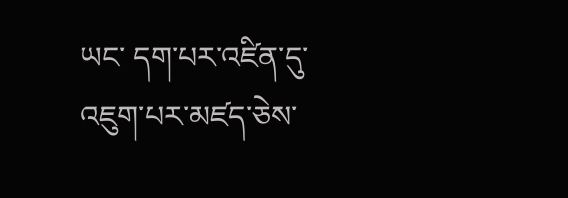ཡང་ དག་པར་འཛིན་དུ་འཇུག་པར་མཛད་ཅེས་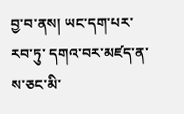བྱ་བ་ནས། ཡང་དག་པར་རབ་ཏུ་ དགའ་བར་མཛད་ན་ས་ཅང་མི་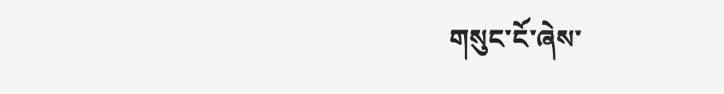གསུང་ངོ་ཞེས་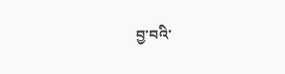བྱ་བའི་